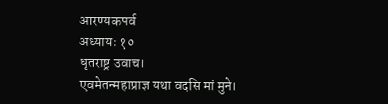आरण्यकपर्व
अध्यायः १०
धृतराष्ट्र उवाच।
एवमेतन्महाप्राज्ञ यथा वदसि मां मुने।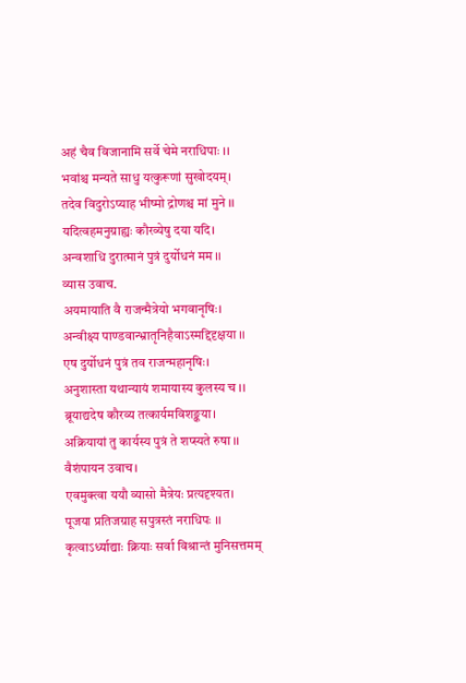अहं चैव विजानामि सर्वे चेमे नराधिपाः ।।
भवांश्च मन्यते साधु यत्कुरूणां सुखोदयम्।
तदेव विदुरोऽप्याह भीष्मो द्रोणश्च मां मुने ।।
यदित्वहमनुग्राह्यः कौरव्येषु दया यदि।
अन्वशाधि दुरात्मानं पुत्रं दुर्योधनं मम ।।
व्यास उवाच.
अयमायाति वै राजन्मैत्रेयो भगवानृषिः।
अन्वीक्ष्य पाण्डवान्भ्रातृनिहैवाऽस्मद्दिदृक्षया ।।
एष दुर्योधनं पुत्रं तव राजन्महानृषिः।
अनुशास्ता यथान्यायं शमायास्य कुलस्य च ।।
ब्रूयाद्यदेष कौरव्य तत्कार्यमविशङ्कया।
अक्रियायां तु कार्यस्य पुत्रं ते शप्स्यते रुषा ।।
वैशंपायन उवाच।
एवमुक्त्वा ययौ व्यासो मैत्रेयः प्रत्यदृश्यत।
पूजया प्रतिजग्राह सपुत्रस्तं नराधिपः ।।
कृत्वाऽर्ध्याद्याः क्रियाः सर्वा विश्रान्तं मुनिसत्तमम्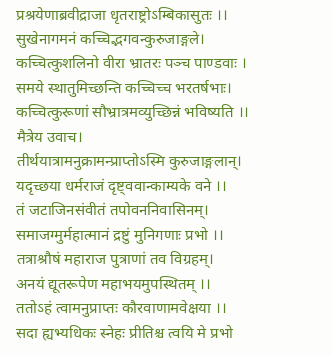प्रश्रयेणाब्रवीद्राजा धृतराष्ट्रोऽम्बिकासुतः ।।
सुखेनागमनं कच्चिद्भगवन्कुरुजाङ्गले।
कच्चित्कुशलिनो वीरा भ्रातरः पञ्च पाण्डवाः ।
समये स्थातुमिच्छन्ति कच्चिच्च भरतर्षभाः।
कच्चित्कुरूणां सौभ्रात्रमव्युच्छिन्नं भविष्यति ।।
मैत्रेय उवाच।
तीर्थयात्रामनुक्रामन्प्राप्तोऽस्मि कुरुजाङ्गलान्।
यदृच्छया धर्मराजं दृष्ट्ववान्काम्यके वने ।।
तं जटाजिनसंवीतं तपोवननिवासिनम्।
समाजग्मुर्महात्मानं द्रष्टुं मुनिगणाः प्रभो ।।
तत्राश्रौषं महाराज पुत्राणां तव विग्रहम्।
अनयं द्यूतरूपेण महाभयमुपस्थितम् ।।
ततोऽहं त्वामनुप्राप्तः कौरवाणामवेक्षया ।।
सदा ह्यभ्यधिकः स्नेहः प्रीतिश्च त्वयि मे प्रभो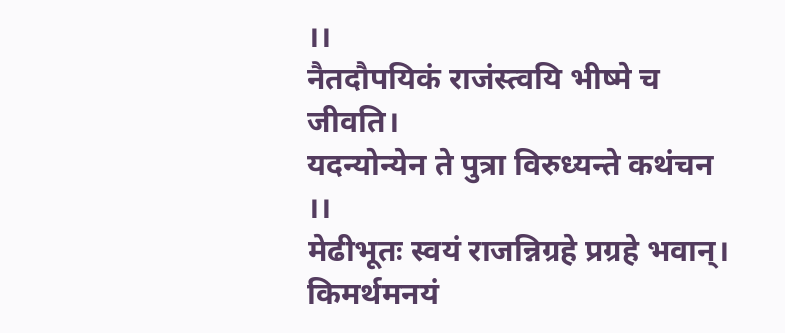।।
नैतदौपयिकं राजंस्त्वयि भीष्मे च जीवति।
यदन्योन्येन ते पुत्रा विरुध्यन्ते कथंचन ।।
मेढीभूतः स्वयं राजन्निग्रहे प्रग्रहे भवान्।
किमर्थमनयं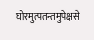घोरमुत्पतन्तमुपेक्षसे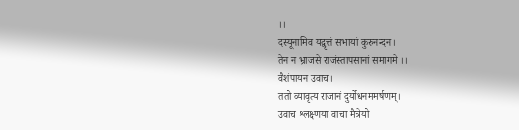।।
दस्यूनामिव यद्वृत्तं सभायां कुरुनन्दन।
तेन न भ्राजसे राजंस्तापसानां समागमे ।।
वैशंपायन उवाच।
ततो व्यावृत्य राजानं दुर्योधनममर्षणम्।
उवाच श्लक्ष्णया वाचा मैत्रेयो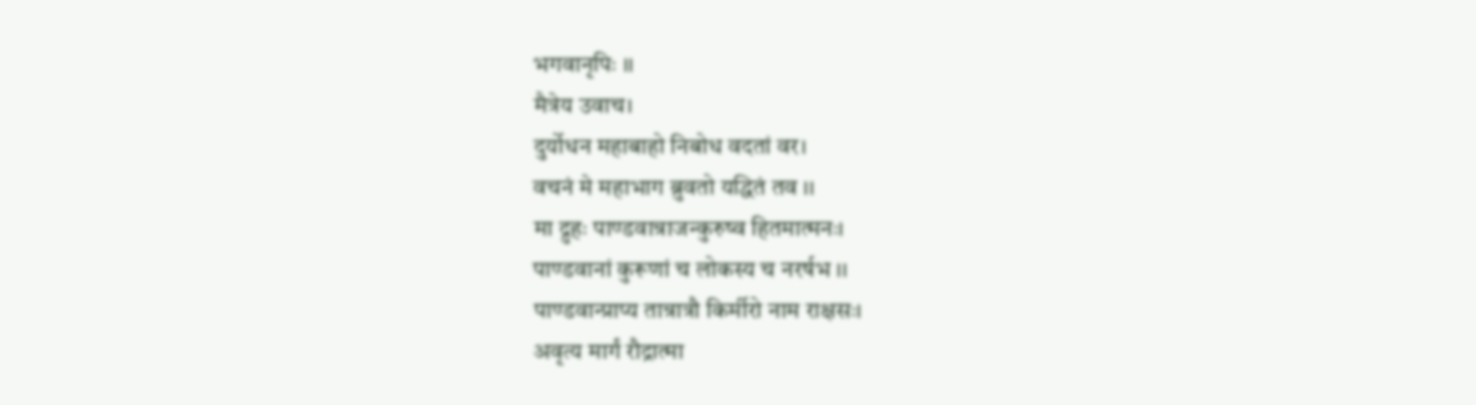भगवानृपिः ।।
मैत्रेय उवाच।
दुर्योधन महाबाहो निबोध वदतां वर।
वचनं मे महाभाग ब्रुवतो यद्धितं तव ।।
मा द्रुहः पाण्डवान्राजन्कुरुष्व हितमात्मनः।
पाण्डवानां कुरूणां च लोकस्य च नरर्षभ ।।
पाण्डवान्प्राप्य तान्रात्रौ किर्मीरो नाम राक्षसः।
अवृत्य मार्गं रौद्रात्मा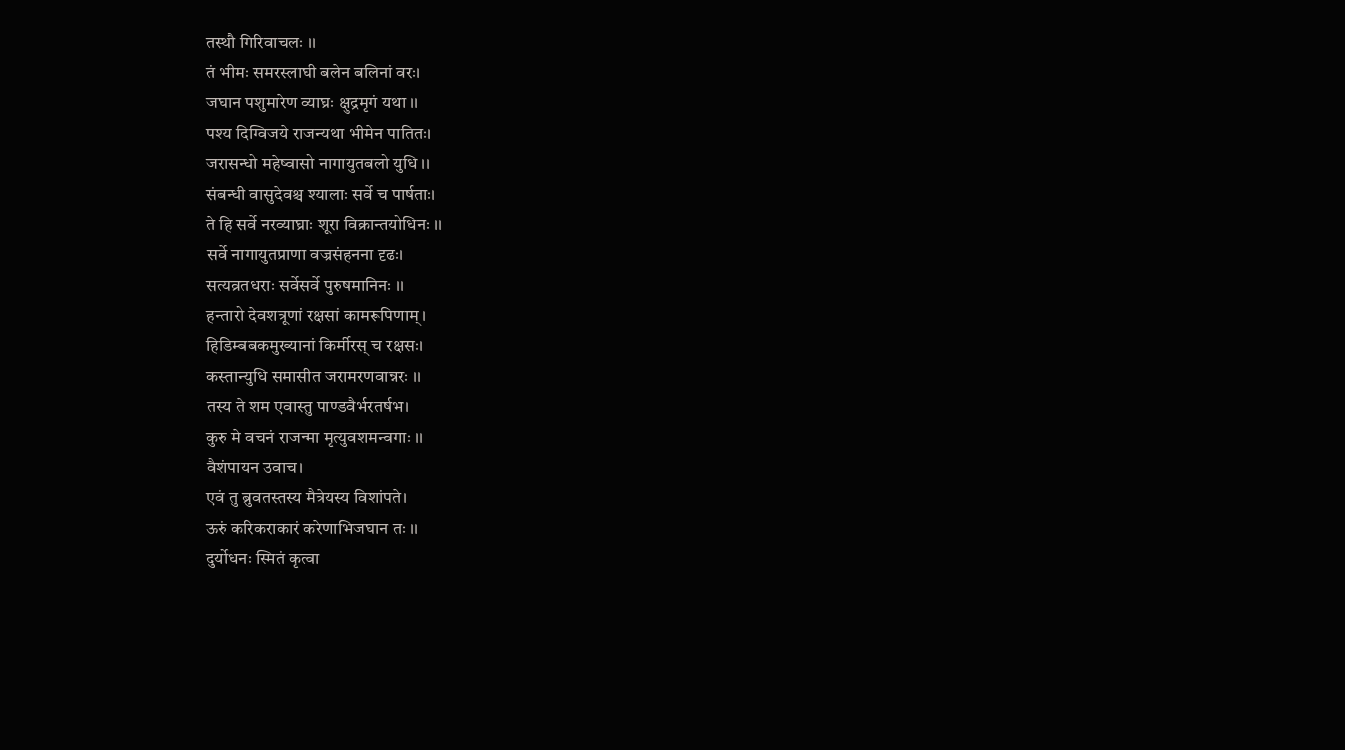तस्थौ गिरिवाचलः ।।
तं भीमः समरस्लाघी बलेन बलिनां वरः।
जघान पशुमारेण व्याघ्रः क्षुद्रमृगं यथा ।।
पश्य दिग्विजये राजन्यथा भीमेन पातितः।
जरासन्धो महेष्वासो नागायुतबलो युधि ।।
संबन्धी वासुदेवश्च श्यालाः सर्वे च पार्षताः।
ते हि सर्वे नरव्याघ्राः शूरा विक्रान्तयोधिनः ।।
सर्वे नागायुतप्राणा वज्रसंहनना दृढः।
सत्यव्रतधराः सर्वेसर्वे पुरुषमानिनः ।।
हन्तारो देवशत्रूणां रक्षसां कामरूपिणाम्।
हिडिम्बबकमुख्यानां किर्मीरस् च रक्षसः।
कस्तान्युधि समासीत जरामरणवान्नरः ।।
तस्य ते शम एवास्तु पाण्डवैर्भरतर्षभ।
कुरु मे वचनं राजन्मा मृत्युवशमन्वगाः ।।
वैशंपायन उवाच।
एवं तु ब्रुवतस्तस्य मैत्रेयस्य विशांपते।
ऊरुं करिकराकारं करेणाभिजघान तः ।।
दुर्योधनः स्मितं कृत्वा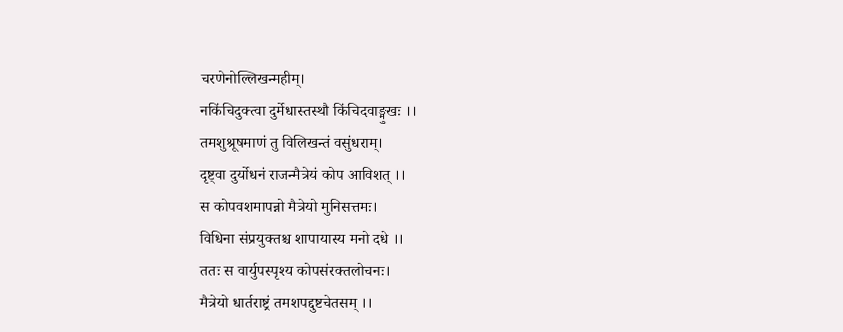चरणेनोल्लिखन्महीम्।
नकिंचिदुक्त्वा दुर्मेधास्तस्थौ किंचिदवाङ्मुखः ।।
तमशुश्रूषमाणं तु विलिखन्तं वसुंधराम्।
दृष्ट्वा दुर्योधनं राजन्मैत्रेयं कोप आविशत् ।।
स कोपवशमापन्नो मैत्रेयो मुनिसत्तमः।
विधिना संप्रयुक्तश्च शापायास्य मनो दधे ।।
ततः स वार्युपस्पृश्य कोपसंरक्तलोचनः।
मैत्रेयो धार्तराष्ट्रं तमशपद्दुष्टचेतसम् ।।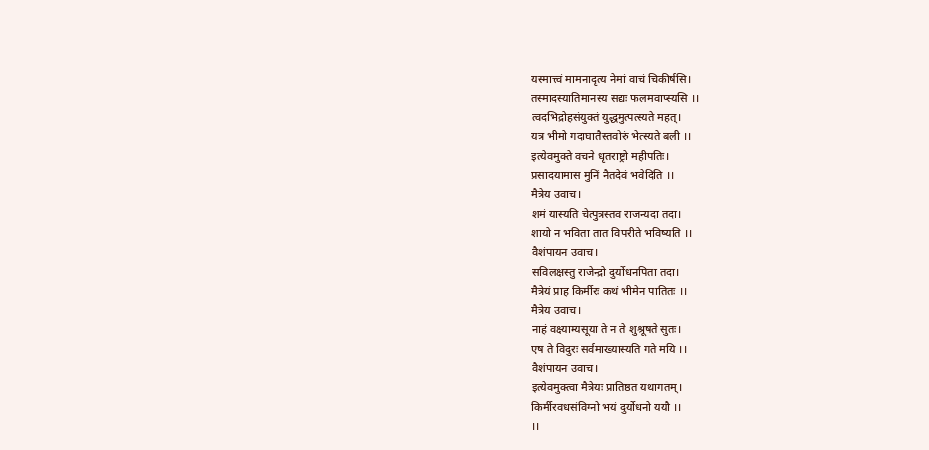यस्मात्त्वं मामनादृत्य नेमां वाचं चिकीर्षसि।
तस्मादस्यातिमानस्य सद्यः फलमवाप्स्यसि ।।
त्वदभिद्रोहसंयुक्तं युद्धमुत्पत्स्यते महत्।
यत्र भीमो गदाघातैस्तवोरुं भेत्स्यते बली ।।
इत्येवमुक्ते वचने धृतराष्ट्रो महीपतिः।
प्रसादयामास मुनिं नैतदेवं भवेदिति ।।
मैत्रेय उवाच।
शमं यास्यति चेत्पुत्रस्तव राजन्यदा तदा।
शायो न भविता तात विपरीते भविष्यति ।।
वैशंपायन उवाच।
सविलक्षस्तु राजेन्द्रो दुर्योधनपिता तदा।
मैत्रेयं प्राह किर्मीरः कथं भीमेन पातितः ।।
मैत्रेय उवाच।
नाहं वक्ष्याम्यसूया ते न ते शुश्रूषते सुतः।
एष ते विदुरः सर्वमाख्यास्यति गते मयि ।।
वैशंपायन उवाच।
इत्येवमुक्त्वा मैत्रेयः प्रातिष्ठत यथागतम्।
किर्मीरवधसंविग्नो भयं दुर्योधनो ययौ ।।
।।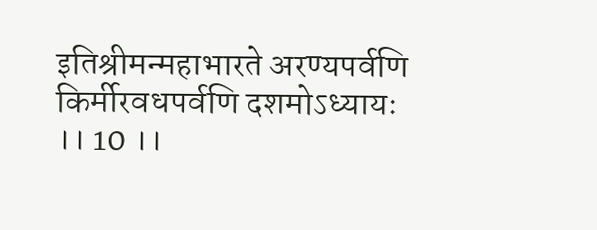इतिश्रीमन्महाभारते अरण्यपर्वणि
किर्मीरवधपर्वणि दशमोऽध्यायः ।। 10 ।।